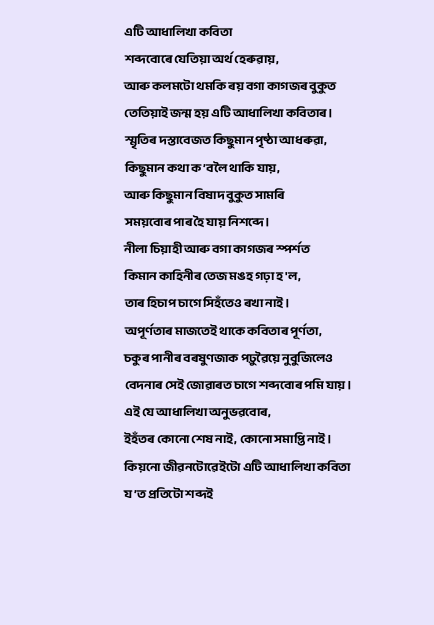এটি আধালিখা কবিতা
শব্দবোৰে যেতিয়া অৰ্থ হেৰুৱায়,
আৰু কলমটো থমকি ৰয় বগা কাগজৰ বুকুত
তেতিয়াই জন্ম হয় এটি আধালিখা কবিতাৰ।
স্মৃতিৰ দস্তাবেজত কিছুমান পৃষ্ঠা আধৰুৱা,
কিছুমান কথা ক’বলৈ থাকি যায়,
আৰু কিছুমান বিষাদ বুকুত সামৰি
সময়বোৰ পাৰ হৈ যায় নিশব্দে।
নীলা চিয়াহী আৰু বগা কাগজৰ স্পৰ্শত
কিমান কাহিনীৰ তেজ মঙহ গঢ়া হ'ল,
তাৰ হিচাপ চাগে সিহঁতেও ৰখা নাই।
অপূৰ্ণতাৰ মাজতেই থাকে কবিতাৰ পূৰ্ণতা,
চকুৰ পানীৰ বৰষুণজাক পঢ়ুৱৈয়ে নুবুজিলেও
বেদনাৰ সেই জোৱাৰত চাগে শব্দবোৰ পমি যায়।
এই যে আধালিখা অনুভৱবোৰ,
ইহঁতৰ কোনো শেষ নাই, কোনো সমাপ্তি নাই।
কিয়নো জীৱনটোৱেইটো এটি আধালিখা কবিতা
য’ত প্ৰতিটো শব্দই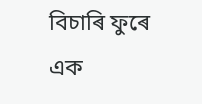বিচাৰি ফুৰে এক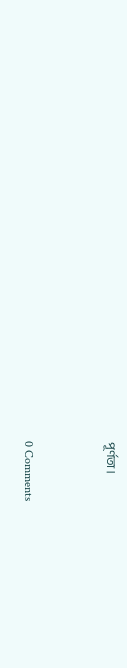পূৰ্ণতা।


0 Comments